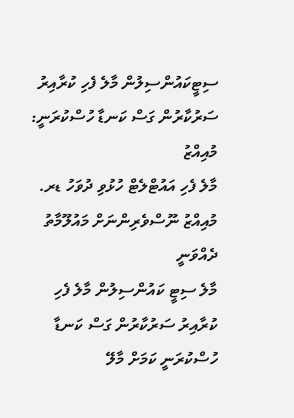ސިޓީކައުންސިލުން މާލެ ފެހި ކުރާއިރު ސަރުކާރުން ގަސް ކަނޑާ ހުސްކުރަނީ: މުއިއްޒު
މާލެ ފެހި އައުޓްލެޓް ހުޅުވި ދުވަހު ޑރ. މުއިއްޒު ނޫސްވެރިންނަށް މައުލޫމާތު ދެއްވަނީ
މާލެ ސިޓީ ކައުންސިލުން މާލެ ފެހި ކުރާއިރު ސަރުކާރުން ގަސް ކަނޑާ ހުސްކުރަނީ ކަމަށް މާލޭ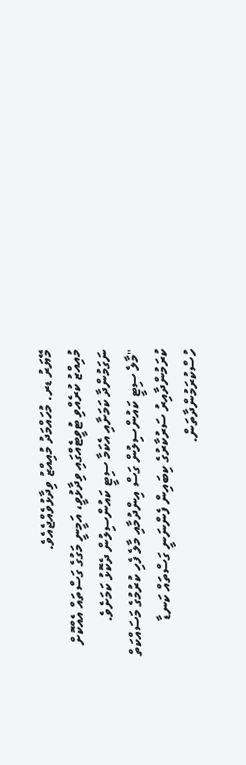މޭޔަރު ޑރ. މުހައްމަދު މުއިއްޒު ވިދާޅުވެއްޖެއެވެ.
މުއިއްޒު ކުރެއްވި ޓުވީޓެއްގައި ވިދާޅުވީ، އަމީނީ މަގުގެ ގަސްތައް އެއްކޮށް ނަގަމުންދާ ކަމަށާއި އެކަމާ ސިޓީ ކައުންސިލުން ދެކޮޅު ކަމަށެވެ.
"މާލެ ސިޓީ ކައުންސިލުން ގަސް އިންދުމާއި މާލެ ފެހި ކުރުމުގެ މަސައްކަތް ކުރަމުންދާއިރު ސަރުކާރުގެ ކިބައިން ފެންނަނީ ގަސްތައް ކަނޑާ ހުސްކުރަމުންދާތަން.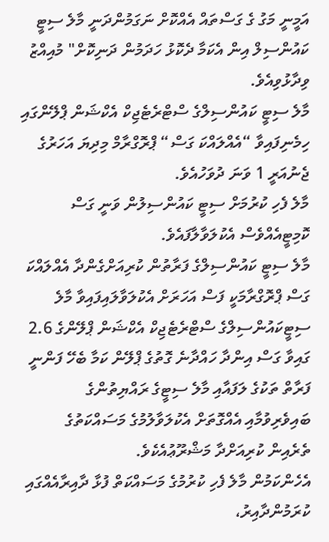އަމީނީ މަގު ގެ ގަސްތައް އެއްކޮށް ނަގަމުންދަނީ މާލެ ސިޓީ ކައުންސިލް އިން އެކަމާ ދެކޮޅު ހަދަމުން ދަނިކޮށް" މުއިއްޒު ވިދާޅުވިއެވެ.
މާލެ ސިޓީ ކައުންސިލްގެ ސްޓްރެޓެޖިކް އެކްޝަން ޕްލޭންގައި ހިމެނިފައިވާ “އެއްލައްކަ ގަސް“ ޕްރޮގްރާމް މިދިޔަ އަހަރުގެ ޖެނުއަރީ 1 ވަނަ ދުވަހުއެވެ.
މާލެ ފެހި ކުރުމަށް ސިޓީ ކައުންސިލުން ވަނީ ގަސް ކޮމިޓީއެއްވެސް އެކުލަވާލާފައެވެ.
މާލެ ސިޓީ ކައުންސިލްގެ ފަރާތުން ކުރިއަށްގެންދާ އެއްލައްކަ ގަސް ޕްރޮގްރާމަކީ ފަސް އަހަރަށް އެކުލަވާލައިފައިވާ މާލެ ސިޓީކައުންސިލްގެ ސްޓްރެޓެޖިކް އެކްޝަން ޕްލޭންގެ 2.6 ގައިވާ ގަސް އިންދާ ހައްދާނެ ގޮތުގެ ޕްލޭން ކަމާ ބެހޭ ފަންނީ ފަރާތް ތަކުގެ ލަފައާއި މާލެ ސިޓީގެ ރައްޔިތުންގެ ބައިވެރިވުމާއި އެއްގޮތަށް އެކުލަވާލުމުގެ މަސައްކަތުގެ ތެރެއިން ކުރިއަށްދާ މަޝްރޫޢުއެކެވެ.
އެހެންކަމުން މާލެ ފެހި ކުރުމުގެ މަސައްކަތް ފުޅާ ދާއިރާއެއްގައި ކުރަމުންދާއިރު،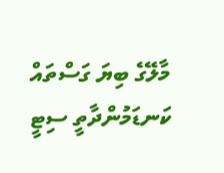މާލޭގެ ބިޔަ ގަސްތައް ކަނޑަމުންދާތީ ސިޓީ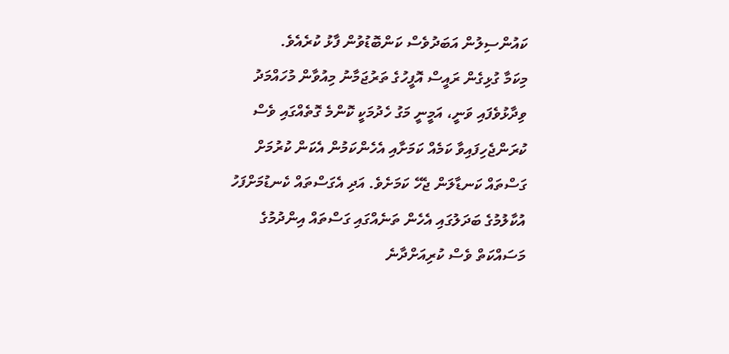ކައުންސިލުން އަބަދުވެސް ކަންބޮޑުވުން ފާޅު ކުރެއެވެ.
މިކަމާ ގުޅިގެން ރައީސް އޮފީހުގެ ތަރުޖަމާނު މިއުވާން މުހައްމަދު ވިދާޅުވެފައި ވަނީ، އަމީނީ މަގު ހެދުމަކީ ކޮންމެ ގޮތެއްގައި ވެސް ކުރަންޖެހިފައިވާ ކަމެއް ކަމަށާއި އެހެންކަމުން އެކަން ކުރުމަށް ގަސްތައް ކަނޑާލަން ޖެހޭ ކަމަށެވެ. އަދި އެގަސްތައް ކެނޑުމަށްފަހު އުކާލުމުގެ ބަދަލުގައި އެހެން ތަނެއްގައި ގަސްތައް އިންދުމުގެ މަސައްކަތް ވެސް ކުރިއަށްދާނެ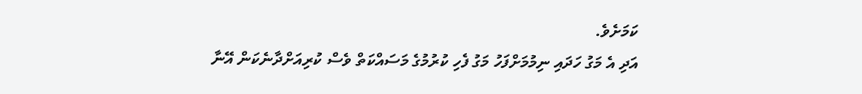ކަމަށެވެ.
އަދި އެ މަގު ހަދައި ނިމުމަށްފަހު މަގު ފެހި ކުރުމުގެ މަސައްކަތް ވެސް ކުރިއަށްދާނެކަން އޭނާ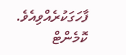ފާހަގަކުރެއްވިއެވެ.
ކޮމެންޓް